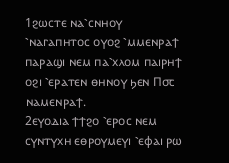1ϩⲱⲥⲧⲉ ⲛⲁ⳿ⲥⲛⲏⲟⲩ ⳿ⲛⲁⲅⲁⲡⲏⲧⲟⲥ ⲟⲩⲟϩ ⳿ⲙⲙⲉⲛⲣⲁϯ ⲡⲁⲣⲁϣⲓ ⲛⲉⲙ ⲡⲁ⳿ⲭⲗⲟⲙ ⲡⲁⲓⲣⲏϯ ⲟϩⲓ ⳿ⲉⲣⲁⲧⲉⲛ ⲑⲏⲛⲟⲩ ϧⲉⲛ Ⲡ⳪ ⲛⲁⲙⲉⲛⲣⲁϯ.
2ⲉⲩⲟⲇⲓⲁ ϯϯϩⲟ ⳿ⲉⲣⲟⲥ ⲛⲉⲙ ⲥⲩⲛⲧⲩⲭⲏ ⲉⲑⲣⲟⲩⲙⲉⲩⲓ ⳿ⲉⲫⲁⲓ ⲣⲱ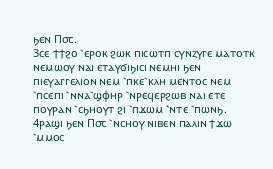ϧⲉⲛ Ⲡ⳪.
3ⲥⲉ ϯϯϩⲟ ⳿ⲉⲣⲟⲕ ϩⲱⲕ ⲡⲓⲥⲱⲧⲡ ⲥⲩⲛⲍⲩⲅⲉ ⲙⲁⲧⲟⲧⲕ ⲛⲉⲙⲱⲟⲩ ⲛⲁⲓ ⲉⲧⲁⲩϭⲓϧⲓⲥⲓ ⲛⲉⲙⲏⲓ ϧⲉⲛ ⲡⲓⲉⲩⲁⲅⲅⲉⲗⲓⲟⲛ ⲛⲉⲙ ⳿ⲡⲕⲉ⳿ⲕⲗⲏ ⲙⲉⲛⲧⲟⲥ ⲛⲉⲙ ⳿ⲡⲥⲉⲡⲓ ⳿ⲛⲛⲁ⳿ϣⲫⲏⲣ ⳿ⲛⲣⲉϥⲉⲣϩⲱⲃ ⲛⲁⲓ ⲉⲧⲉ ⲡⲟⲩⲣⲁⲛ ⳿ⲥϧⲏⲟⲩⲧ ϩⲓ ⳿ⲡϫⲱⲙ ⳿ⲛⲧⲉ ⳿ⲡⲱⲛϧ.
4ⲣⲁϣⲓ ϧⲉⲛ Ⲡ⳪ ⳿ⲛⲥⲏⲟⲩ ⲛⲓⲃⲉⲛ ⲡⲁⲗⲓⲛ ϯϫⲱ ⳿ⲙⲙⲟⲥ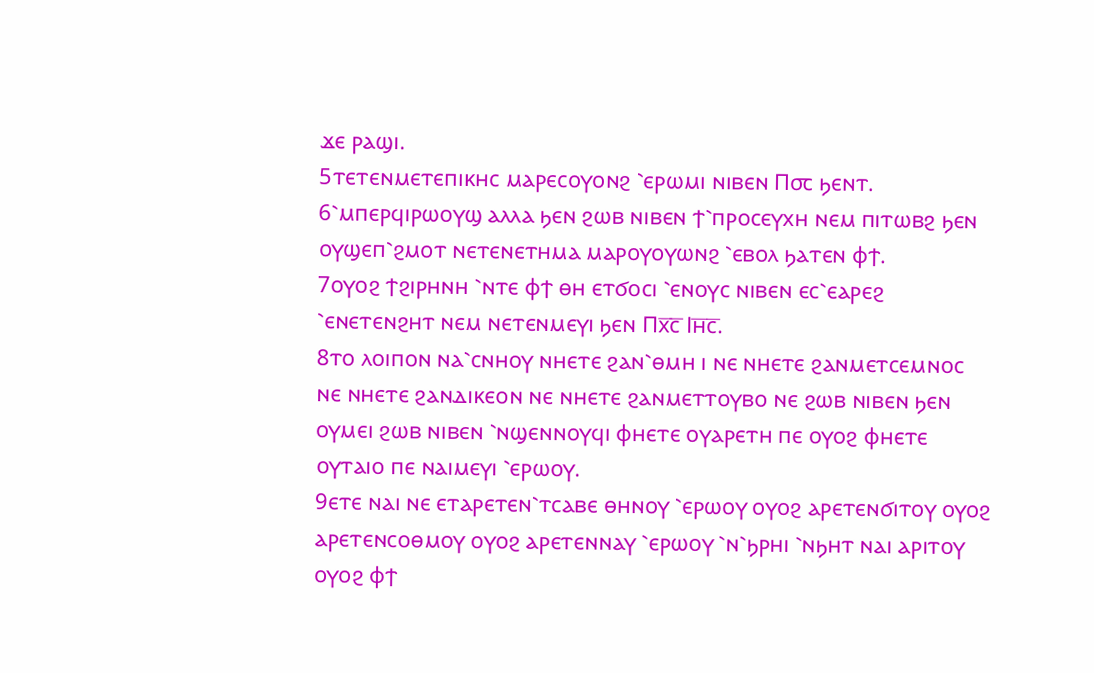ϫⲉ ⲣⲁϣⲓ.
5ⲧⲉⲧⲉⲛⲙⲉⲧⲉⲡⲓⲕⲏⲥ ⲙⲁⲣⲉⲥⲟⲩⲟⲛϩ ⳿ⲉⲣⲱⲙⲓ ⲛⲓⲃⲉⲛ Ⲡ⳪ ϧⲉⲛⲧ.
6⳿ⲙⲡⲉⲣϥⲓⲣⲱⲟⲩϣ ⲁⲗⲗⲁ ϧⲉⲛ ϩⲱⲃ ⲛⲓⲃⲉⲛ ϯ⳿ⲡⲣⲟⲥⲉⲩⲭⲏ ⲛⲉⲙ ⲡⲓⲧⲱⲃϩ ϧⲉⲛ ⲟⲩϣⲉⲡ⳿ϩⲙⲟⲧ ⲛⲉⲧⲉⲛⲉⲧⲏⲙⲁ ⲙⲁⲣⲟⲩⲟⲩⲱⲛϩ ⳿ⲉⲃⲟⲗ ϧⲁⲧⲉⲛ ⲫϯ.
7ⲟⲩⲟϩ ϯϩⲓⲣⲏⲛⲏ ⳿ⲛⲧⲉ ⲫϯ ⲑⲏ ⲉⲧϭⲟⲥⲓ ⳿ⲉⲛⲟⲩⲥ ⲛⲓⲃⲉⲛ ⲉⲥ⳿ⲉⲁⲣⲉϩ ⳿ⲉⲛⲉⲧⲉⲛϩⲏⲧ ⲛⲉⲙ ⲛⲉⲧⲉⲛⲙⲉⲩⲓ ϧⲉⲛ Ⲡⲭ̅ⲥ̅ Ⲓⲏ̅ⲥ̅.
8ⲧⲟ ⲗⲟⲓⲡⲟⲛ ⲛⲁ⳿ⲥⲛⲏⲟⲩ ⲛⲏⲉⲧⲉ ϩⲁⲛ⳿ⲑⲙⲏ ⲓ ⲛⲉ ⲛⲏⲉⲧⲉ ϩⲁⲛⲙⲉⲧⲥⲉⲙⲛⲟⲥ ⲛⲉ ⲛⲏⲉⲧⲉ ϩⲁⲛⲇⲓⲕⲉⲟⲛ ⲛⲉ ⲛⲏⲉⲧⲉ ϩⲁⲛⲙⲉⲧⲧⲟⲩⲃⲟ ⲛⲉ ϩⲱⲃ ⲛⲓⲃⲉⲛ ϧⲉⲛ ⲟⲩⲙⲉⲓ ϩⲱⲃ ⲛⲓⲃⲉⲛ ⳿ⲛϣⲉⲛⲛⲟⲩϥⲓ ⲫⲏⲉⲧⲉ ⲟⲩⲁⲣⲉⲧⲏ ⲡⲉ ⲟⲩⲟϩ ⲫⲏⲉⲧⲉ ⲟⲩⲧⲁⲓⲟ ⲡⲉ ⲛⲁⲓⲙⲉⲩⲓ ⳿ⲉⲣⲱⲟⲩ.
9ⲉⲧⲉ ⲛⲁⲓ ⲛⲉ ⲉⲧⲁⲣⲉⲧⲉⲛ⳿ⲧⲥⲁⲃⲉ ⲑⲏⲛⲟⲩ ⳿ⲉⲣⲱⲟⲩ ⲟⲩⲟϩ ⲁⲣⲉⲧⲉⲛϭⲓⲧⲟⲩ ⲟⲩⲟϩ ⲁⲣⲉⲧⲉⲛⲥⲟⲑⲙⲟⲩ ⲟⲩⲟϩ ⲁⲣⲉⲧⲉⲛⲛⲁⲩ ⳿ⲉⲣⲱⲟⲩ ⳿ⲛ⳿ϧⲣⲏⲓ ⳿ⲛϧⲏⲧ ⲛⲁⲓ ⲁⲣⲓⲧⲟⲩ ⲟⲩⲟϩ ⲫϯ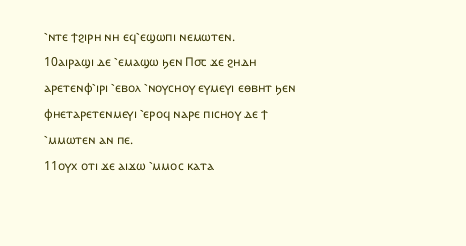⳿ⲛⲧⲉ ϯϩⲓⲣⲏ ⲛⲏ ⲉϥ⳿ⲉϣⲱⲡⲓ ⲛⲉⲙⲱⲧⲉⲛ.
10ⲁⲓⲣⲁϣⲓ ⲇⲉ ⳿ⲉⲙⲁϣⲱ ϧⲉⲛ Ⲡ⳪ ϫⲉ ϩⲏⲇⲏ ⲁⲣⲉⲧⲉⲛⲫ⳿ⲓⲣⲓ ⳿ⲉⲃⲟⲗ ⳿ⲛⲟⲩⲥⲏⲟⲩ ⲉⲩⲙⲉⲩⲓ ⲉⲑⲃⲏⲧ ϧⲉⲛ ⲫⲏⲉⲧⲁⲣⲉⲧⲉⲛⲙⲉⲩⲓ ⳿ⲉⲣⲟϥ ⲛⲁⲣⲉ ⲡⲓⲥⲏⲟⲩ ⲇⲉ ϯ ⳿ⲙⲙⲱⲧⲉⲛ ⲁⲛ ⲡⲉ.
11ⲟⲩⲭ ⲟⲧⲓ ϫⲉ ⲁⲓϫⲱ ⳿ⲙⲙⲟⲥ ⲕⲁⲧⲁ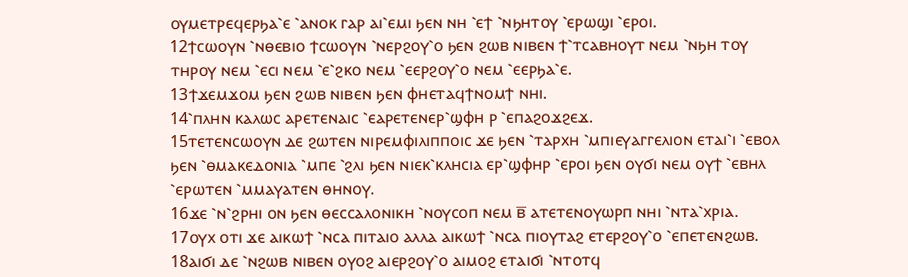ⲟⲩⲙⲉⲧⲣⲉϥⲉⲣϧⲁ⳿ⲉ ⳿ⲁⲛⲟⲕ ⲅⲁⲣ ⲁⲓ⳿ⲉⲙⲓ ϧⲉⲛ ⲛⲏ ⳿ⲉϯ ⳿ⲛϧⲏⲧⲟⲩ ⳿ⲉⲣⲱϣⲓ ⳿ⲉⲣⲟⲓ.
12ϯⲥⲱⲟⲩⲛ ⳿ⲛⲑⲉⲃⲓⲟ ϯⲥⲱⲟⲩⲛ ⳿ⲛⲉⲣϩⲟⲩ⳿ⲟ ϧⲉⲛ ϩⲱⲃ ⲛⲓⲃⲉⲛ ϯ⳿ⲧⲥⲁⲃⲏⲟⲩⲧ ⲛⲉⲙ ⳿ⲛϧⲏ ⲧⲟⲩ ⲧⲏⲣⲟⲩ ⲛⲉⲙ ⳿ⲉⲥⲓ ⲛⲉⲙ ⳿ⲉ⳿ϩⲕⲟ ⲛⲉⲙ ⳿ⲉⲉⲣϩⲟⲩ⳿ⲟ ⲛⲉⲙ ⳿ⲉⲉⲣϧⲁ⳿ⲉ.
13ϯϫⲉⲙϫⲟⲙ ϧⲉⲛ ϩⲱⲃ ⲛⲓⲃⲉⲛ ϧⲉⲛ ⲫⲏⲉⲧⲁϥϯⲛⲟⲙϯ ⲛⲏⲓ.
14⳿ⲡⲗⲏⲛ ⲕⲁⲗⲱⲥ ⲁⲣⲉⲧⲉⲛⲁⲓⲥ ⳿ⲉⲁⲣⲉⲧⲉⲛⲉⲣ⳿ϣⲫⲏ ⲣ ⳿ⲉⲡⲁϩⲟϫϩⲉϫ.
15ⲧⲉⲧⲉⲛⲥⲱⲟⲩⲛ ⲇⲉ ϩⲱⲧⲉⲛ ⲛⲓⲣⲉⲙⲫⲓⲗⲓⲡⲡⲟⲓⲥ ϫⲉ ϧⲉⲛ ⳿ⲧⲁⲣⲭⲏ ⳿ⲙⲡⲓⲉⲩⲁⲅⲅⲉⲗⲓⲟⲛ ⲉⲧⲁⲓ⳿ⲓ ⳿ⲉⲃⲟⲗ ϧⲉⲛ ⳿ⲑⲙⲁⲕⲉⲇⲟⲛⲓⲁ ⳿ⲙⲡⲉ ⳿ϩⲗⲓ ϧⲉⲛ ⲛⲓⲉⲕ⳿ⲕⲗⲏⲥⲓⲁ ⲉⲣ⳿ϣⲫⲏⲣ ⳿ⲉⲣⲟⲓ ϧⲉⲛ ⲟⲩϭⲓ ⲛⲉⲙ ⲟⲩϯ ⳿ⲉⲃⲏⲗ ⳿ⲉⲣⲱⲧⲉⲛ ⳿ⲙⲙⲁⲩⲁⲧⲉⲛ ⲑⲏⲛⲟⲩ.
16ϫⲉ ⳿ⲛ⳿ϩⲣⲏⲓ ⲟⲛ ϧⲉⲛ ⲑⲉⲥⲥⲁⲗⲟⲛⲓⲕⲏ ⳿ⲛⲟⲩⲥⲟⲡ ⲛⲉⲙ ⲃ̅ ⲁⲧⲉⲧⲉⲛⲟⲩⲱⲣⲡ ⲛⲏⲓ ⳿ⲛⲧⲁ⳿ⲭⲣⲓⲁ.
17ⲟⲩⲭ ⲟⲧⲓ ϫⲉ ⲁⲓⲕⲱϯ ⳿ⲛⲥⲁ ⲡⲓⲧⲁⲓⲟ ⲁⲗⲗⲁ ⲁⲓⲕⲱϯ ⳿ⲛⲥⲁ ⲡⲓⲟⲩⲧⲁϩ ⲉⲧⲉⲣϩⲟⲩ⳿ⲟ ⳿ⲉⲡⲉⲧⲉⲛϩⲱⲃ.
18ⲁⲓϭⲓ ⲇⲉ ⳿ⲛϩⲱⲃ ⲛⲓⲃⲉⲛ ⲟⲩⲟϩ ⲁⲓⲉⲣϩⲟⲩ⳿ⲟ ⲁⲓⲙⲟϩ ⲉⲧⲁⲓϭⲓ ⳿ⲛⲧⲟⲧϥ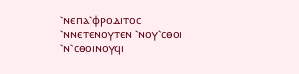⳿ⲛⲉⲡⲁ⳿ⲫⲣⲟⲇⲓⲧⲟⲥ ⳿ⲛⲛⲉⲧⲉⲛⲟⲩⲧⲉⲛ ⳿ⲛⲟⲩ⳿ⲥⲑⲟⲓ ⳿ⲛ⳿ⲥⲑⲟⲓⲛⲟⲩϥⲓ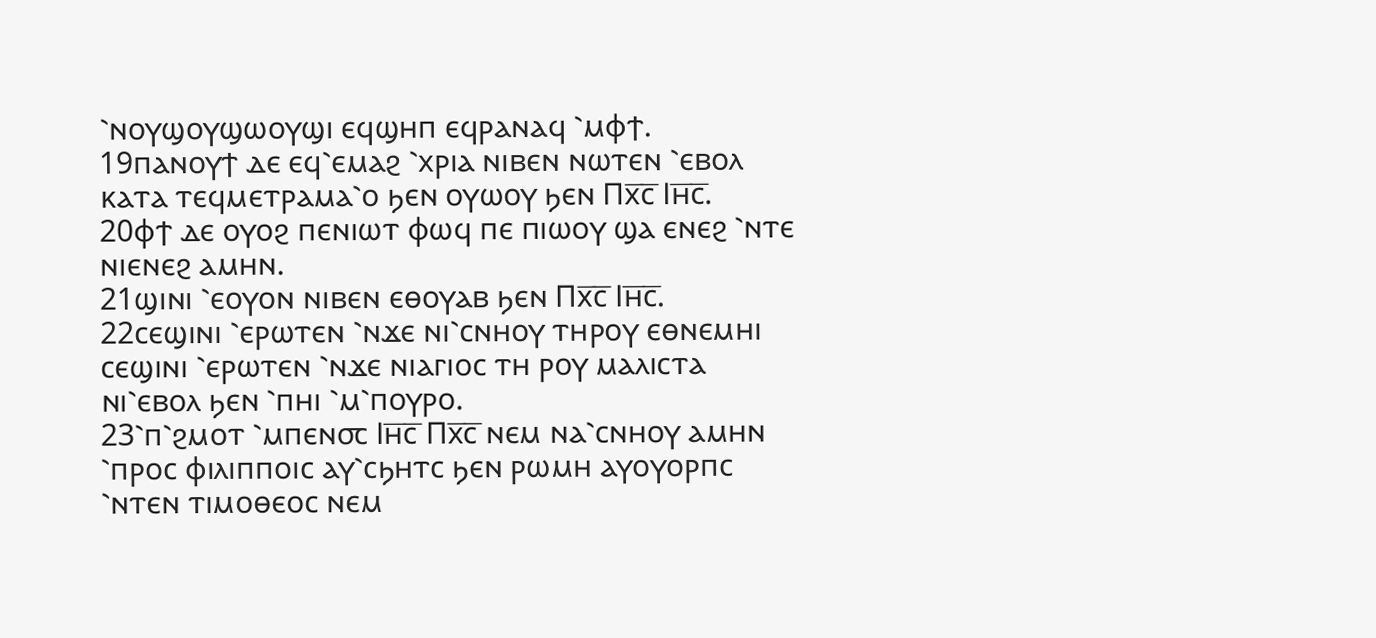⳿ⲛⲟⲩϣⲟⲩϣⲱⲟⲩϣⲓ ⲉϥϣⲏⲡ ⲉϥⲣⲁⲛⲁϥ ⳿ⲙⲫϯ.
19ⲡⲁⲛⲟⲩϯ ⲇⲉ ⲉϥ⳿ⲉⲙⲁϩ ⳿ⲭⲣⲓⲁ ⲛⲓⲃⲉⲛ ⲛⲱⲧⲉⲛ ⳿ⲉⲃⲟⲗ ⲕⲁⲧⲁ ⲧⲉϥⲙⲉⲧⲣⲁⲙⲁ⳿ⲟ ϧⲉⲛ ⲟⲩⲱⲟⲩ ϧⲉⲛ Ⲡⲭ̅ⲥ̅ Ⲓⲏ̅ⲥ̅.
20ⲫϯ ⲇⲉ ⲟⲩⲟϩ ⲡⲉⲛⲓⲱⲧ ⲫⲱϥ ⲡⲉ ⲡⲓⲱⲟⲩ ϣⲁ ⲉⲛⲉϩ ⳿ⲛⲧⲉ ⲛⲓⲉⲛⲉϩ ⲁⲙⲏⲛ.
21ϣⲓⲛⲓ ⳿ⲉⲟⲩⲟⲛ ⲛⲓⲃⲉⲛ ⲉⲑⲟⲩⲁⲃ ϧⲉⲛ Ⲡⲭ̅ⲥ̅ Ⲓⲏ̅ⲥ̅.
22ⲥⲉϣⲓⲛⲓ ⳿ⲉⲣⲱⲧⲉⲛ ⳿ⲛϫⲉ ⲛⲓ⳿ⲥⲛⲏⲟⲩ ⲧⲏⲣⲟⲩ ⲉⲑⲛⲉⲙⲏⲓ ⲥⲉϣⲓⲛⲓ ⳿ⲉⲣⲱⲧⲉⲛ ⳿ⲛϫⲉ ⲛⲓⲁⲅⲓⲟⲥ ⲧⲏ ⲣⲟⲩ ⲙⲁⲗⲓⲥⲧⲁ ⲛⲓ⳿ⲉⲃⲟⲗ ϧⲉⲛ ⳿ⲡⲏⲓ ⳿ⲙ⳿ⲡⲟⲩⲣⲟ.
23⳿ⲡ⳿ϩⲙⲟⲧ ⳿ⲙⲡⲉⲛ⳪ Ⲓⲏ̅ⲥ̅ Ⲡⲭ̅ⲥ̅ ⲛⲉⲙ ⲛⲁ⳿ⲥⲛⲏⲟⲩ ⲁⲙⲏⲛ ⳿ⲡⲣⲟⲥ ⲫⲓⲗⲓⲡⲡⲟⲓⲥ ⲁⲩ⳿ⲥϧⲏⲧⲥ ϧⲉⲛ ⲣⲱⲙⲏ ⲁⲩⲟⲩⲟⲣⲡⲥ ⳿ⲛⲧⲉⲛ ⲧⲓⲙⲟⲑⲉⲟⲥ ⲛⲉⲙ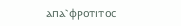ⲁⲡⲁ⳿ⲫⲣⲟⲧⲓⲧⲟⲥ